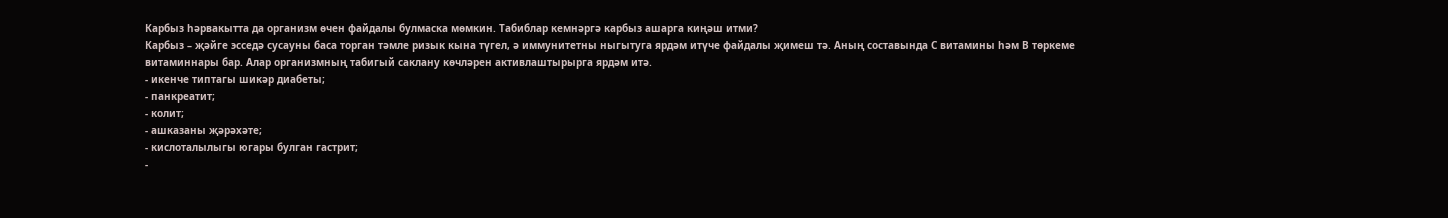Карбыз һәрвакытта да организм өчен файдалы булмаска мөмкин. Табиблар кемнәргә карбыз ашарга киңәш итми?
Карбыз – җәйге эсседә сусауны баса торган тәмле ризык кына түгел, ә иммунитетны ныгытуга ярдәм итүче файдалы җимеш тә. Аның составында С витамины һәм В төркеме витаминнары бар. Алар организмның табигый саклану көчләрен активлаштырырга ярдәм итә.
- икенче типтагы шикәр диабеты;
- панкреатит;
- колит;
- ашказаны җәрәхәте;
- кислоталылыгы югары булган гастрит;
-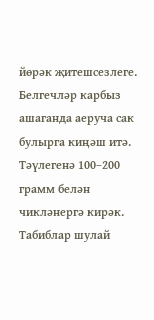йөрәк җитешсезлеге.
Белгечләр карбыз ашаганда аеруча сак булырга киңәш итә. Тәүлегенә 100–200 грамм белән чикләнергә кирәк. Табиблар шулай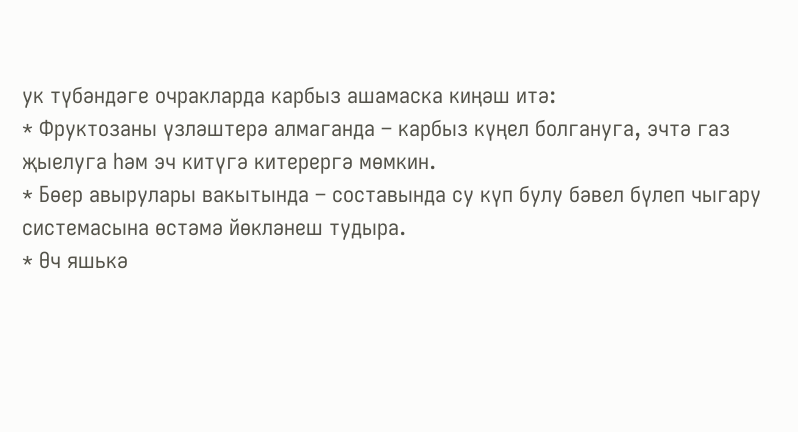ук түбәндәге очракларда карбыз ашамаска киңәш итә:
* Фруктозаны үзләштерә алмаганда – карбыз күңел болгануга, эчтә газ җыелуга һәм эч китүгә китерергә мөмкин.
* Бөер авырулары вакытында – составында су күп булу бәвел бүлеп чыгару системасына өстәмә йөкләнеш тудыра.
* Өч яшькә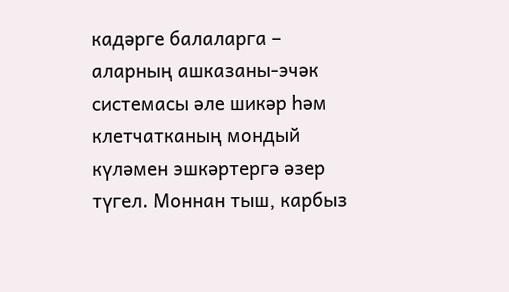кадәрге балаларга – аларның ашказаны-эчәк системасы әле шикәр һәм клетчатканың мондый күләмен эшкәртергә әзер түгел. Моннан тыш, карбыз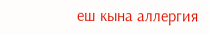еш кына аллергия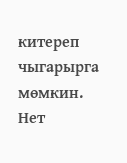китереп чыгарырга мөмкин.
Нет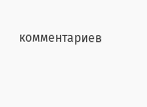комментариев